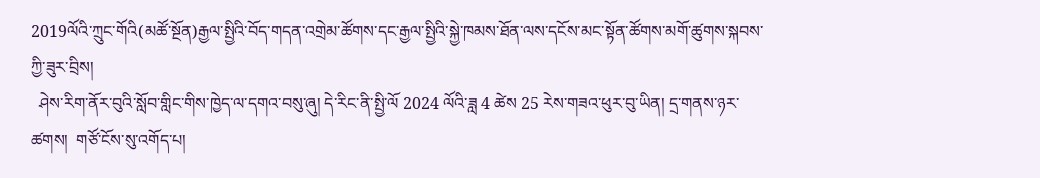2019ལོའི་ཀྲུང་གོའི(མཚོ་སྔོན)རྒྱལ་སྤྱིའི་བོད་གདན་འགྲེམ་ཚོགས་དང་རྒྱལ་སྤྱིའི་སྐྱེ་ཁམས་ཐོན་ལས་དངོས་མང་སྟོན་ཚོགས་མགོ་ཚུགས་སྐབས་ཀྱི་ཟུར་བྲིས།
  ཤེས་རིག་ནོར་བུའི་སློབ་གླིང་གིས་ཁྱེད་ལ་དགའ་བསུ་ཞུ། དེ་རིང་ནི་སྤྱི་ལོ 2024 ལོའི་ཟླ 4 ཚེས 25 རེས་གཟའ་ཕུར་བུ་ཡིན། དྲ་གནས་ཉར་ཚགས།  གཙོ་ངོས་སུ་འགོད་པ།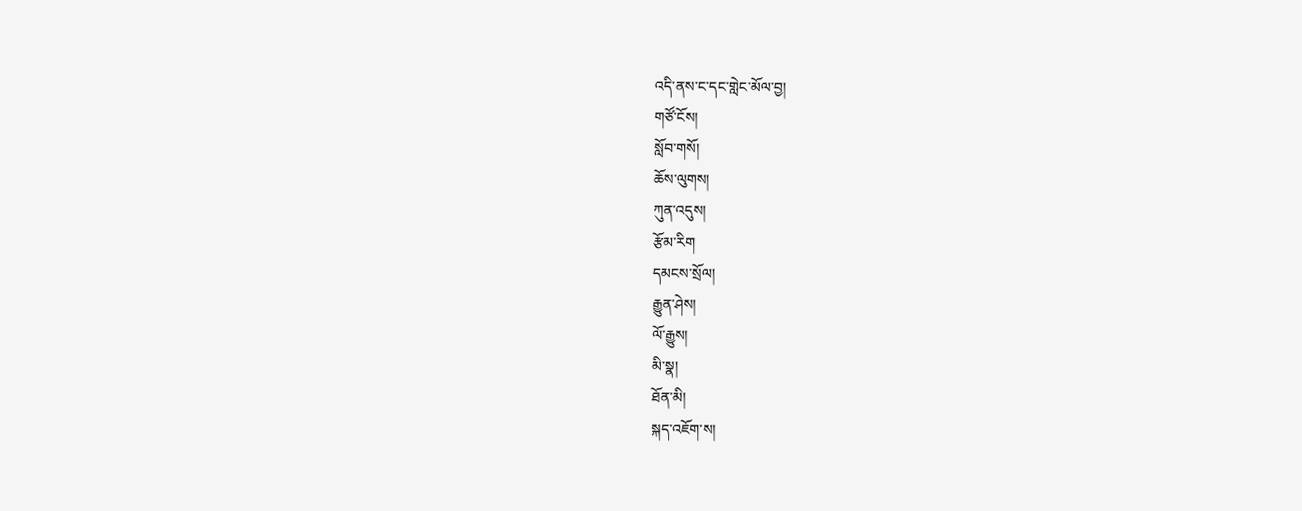འདི་ནས་ང་དང་གླེང་མོལ་བྱ།
གཙོ་ངོས།
སློབ་གསོ།
ཆོས་ལུགས།
ཀུན་འདུས།
རྩོམ་རིག
དམངས་སྲོལ།
རྒྱུན་ཤེས།
ལོ་རྒྱུས།
མི་སྣ།
ཐོན་མི།
སྐད་འཇོག་ས།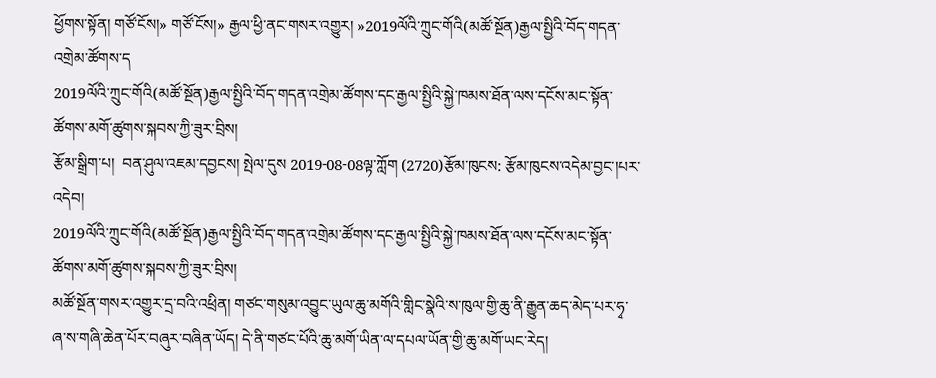ཕྱོགས་སྟོན། གཙོ་ངོས།» གཙོ་ངོས།» རྒྱལ་ཕྱི་ནང་གསར་འགྱུར། »2019ལོའི་ཀྲུང་གོའི(མཚོ་སྔོན)རྒྱལ་སྤྱིའི་བོད་གདན་འགྲེམ་ཚོགས་ད
2019ལོའི་ཀྲུང་གོའི(མཚོ་སྔོན)རྒྱལ་སྤྱིའི་བོད་གདན་འགྲེམ་ཚོགས་དང་རྒྱལ་སྤྱིའི་སྐྱེ་ཁམས་ཐོན་ལས་དངོས་མང་སྟོན་ཚོགས་མགོ་ཚུགས་སྐབས་ཀྱི་ཟུར་བྲིས།
རྩོམ་སྒྲིག་པ།  བན་ཤུལ་འཇམ་དབྱངས། སྤེལ་དུས 2019-08-08ལྟ་ཀློག (2720)རྩོམ་ཁུངས: རྩོམ་ཁུངས་འདེམ་བྱང་།པར་འདེབ།
2019ལོའི་ཀྲུང་གོའི(མཚོ་སྔོན)རྒྱལ་སྤྱིའི་བོད་གདན་འགྲེམ་ཚོགས་དང་རྒྱལ་སྤྱིའི་སྐྱེ་ཁམས་ཐོན་ལས་དངོས་མང་སྟོན་ཚོགས་མགོ་ཚུགས་སྐབས་ཀྱི་ཟུར་བྲིས།
མཚོ་སྔོན་གསར་འགྱུར་དྲ་བའི་འཕྲིན། གཙང་གསུམ་འབྱུང་ཡུལ་ཆུ་མགོའི་གླིང་སྣེའི་ས་ཁུལ་གྱི་ཆུ་ནི་རྒྱུན་ཆད་མེད་པར་ཧྭ་ཞ་ས་གཞི་ཆེན་པོར་བཞུར་བཞིན་ཡོད། དེ་ནི་གཙང་པོའི་ཆུ་མགོ་ཡིན་ལ་དཔལ་ཡོན་གྱི་ཆུ་མགོ་ཡང་རེད།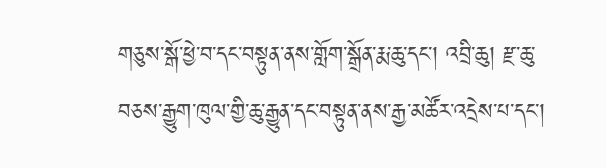གཅུས་སྒོ་ཕྱེ་བ་དང་བསྟུན་ནས་གློག་སྒྲོན་རྨ་ཆུ་དང་། འབྲི་ཆུ། རྫ་ཆུ་བཅས་རྒྱུག་ཁུལ་གྱི་ཆུ་རྒྱུན་དང་བསྟུན་ནས་རྒྱ་མཚོར་འདྲེས་པ་དང་།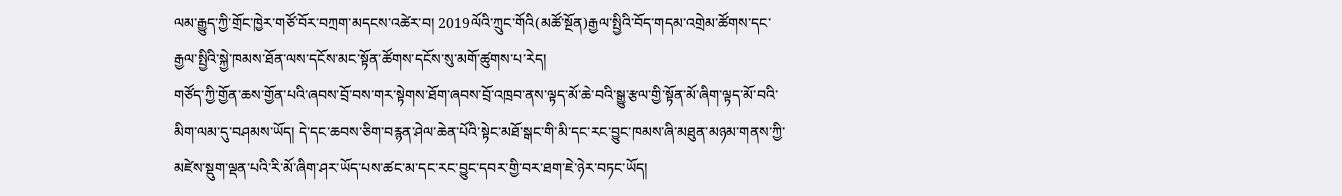ལམ་རྒྱུད་ཀྱི་གྲོང་ཁྱེར་གཙོ་བོར་བཀྲག་མདངས་འཚེར་བ། 2019ལོའི་ཀྲུང་གོའི(མཚོ་སྔོན)རྒྱལ་སྤྱིའི་བོད་གདམ་འགྲེམ་ཚོགས་དང་རྒྱལ་སྤྱིའི་སྐྱེ་ཁམས་ཐོན་ལས་དངོས་མང་སྟོན་ཚོགས་དངོས་སུ་མགོ་ཚུགས་པ་རེད།
གཙོད་ཀྱི་གྱོན་ཆས་གྱོན་པའི་ཞབས་བྲོ་བས་གར་སྟེགས་ཐོག་ཞབས་བྲོ་འཁྲབ་ནས་ལྟད་མོ་ཆེ་བའི་སྒྱུ་རྩལ་གྱི་སྟོན་མོ་ཞིག་ལྟད་མོ་བའི་མིག་ལམ་དུ་བཤམས་ཡོད། དེ་དང་ཆབས་ཅིག་བརྙན་ཤེལ་ཆེན་པོའི་སྟེང་མཐོ་སྒང་གི་མི་དང་རང་བྱུང་ཁམས་ཞི་མཐུན་མཉམ་གནས་ཀྱི་མཛེས་སྡུག་ལྡན་པའི་རི་མོ་ཞིག་ཤར་ཡོད་པས་ཚང་མ་དང་རང་བྱུང་དབར་གྱི་བར་ཐག་ཇེ་ཉེར་བཏང་ཡོད།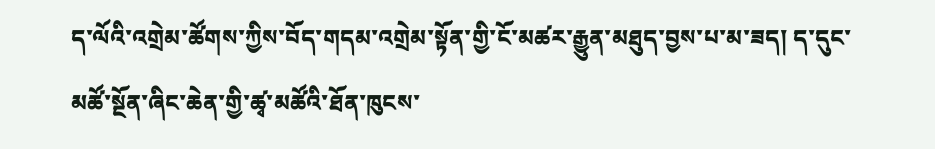ད་ལོའི་འགྲེམ་ཚོགས་ཀྱིས་བོད་གདམ་འགྲེམ་སྟོན་གྱི་ངོ་མཚར་རྒྱུན་མཐུད་བྱས་པ་མ་ཟད། ད་དུང་མཚོ་སྔོན་ཞིང་ཆེན་གྱི་ཚྭ་མཚོའི་ཐོན་ཁུངས་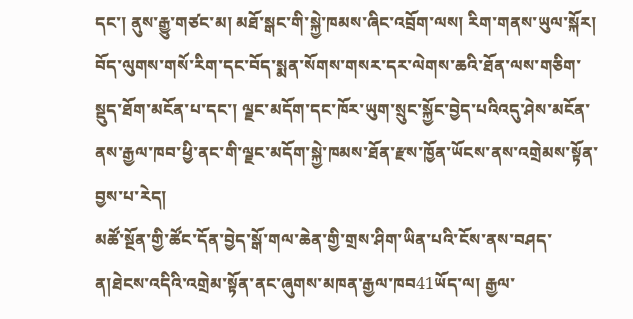དང་། ནུས་རྒྱུ་གཙང་མ། མཐོ་སྒང་གི་སྐྱེ་ཁམས་ཞིང་འབྲོག་ལས། རིག་གནས་ཡུལ་སྐོར། བོད་ལུགས་གསོ་རིག་དང་བོད་སྨན་སོགས་གསར་དར་ལེགས་ཆའི་ཐོན་ལས་གཅིག་སྡུད་ཐོག་མངོན་པ་དང་། ལྗང་མདོག་དང་ཁོར་ཡུག་སྲུང་སྐྱོང་བྱེད་པའིའདུ་ཤེས་མངོན་ནས་རྒྱལ་ཁབ་ཕྱི་ནང་གི་ལྗང་མདོག་སྐྱེ་ཁམས་ཐོན་རྫས་ཁྱོན་ཡོངས་ནས་འགྲེམས་སྟོན་བྱས་པ་རེད།
མཚོ་སྔོན་གྱི་ཚོང་དོན་བྱེད་སྒོ་གལ་ཆེན་གྱི་གྲས་ཤིག་ཡིན་པའི་ངོས་ནས་བཤད་ན།ཐེངས་འདིའི་འགྲེམ་སྟོན་ནང་ཞུགས་མཁན་རྒྱལ་ཁབ41ཡོད་ལ། རྒྱལ་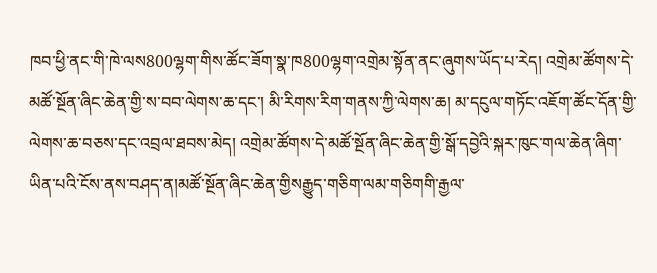ཁབ་ཕྱི་ནང་གི་ཁེ་ལས800ལྷག་གིས་ཚོང་ཟོག་སྣ་ཁ800ལྷག་འགྲེམ་སྟོན་ནང་ཞུགས་ཡོད་པ་རེད། འགྲེམ་ཚོགས་དེ་མཚོ་སྔོན་ཞིང་ཆེན་གྱི་ས་བབ་ལེགས་ཆ་དང་། མི་རིགས་རིག་གནས་ཀྱི་ལེགས་ཆ། མ་དངུལ་གཏོང་འཇོག་ཚོང་དོན་གྱི་ལེགས་ཆ་བཅས་དང་འབྲལ་ཐབས་མེད། འགྲེམ་ཚོགས་དེ་མཚོ་སྔོན་ཞིང་ཆེན་གྱི་སྒོ་དབྱེའི་སྐར་ཁུང་གལ་ཆེན་ཞིག་ཡིན་པའི་ངོས་ནས་བཤད་ན།མཚོ་སྔོན་ཞིང་ཆེན་གྱིསརྒྱུད་གཅིག་ལམ་གཅིགགི་རྒྱལ་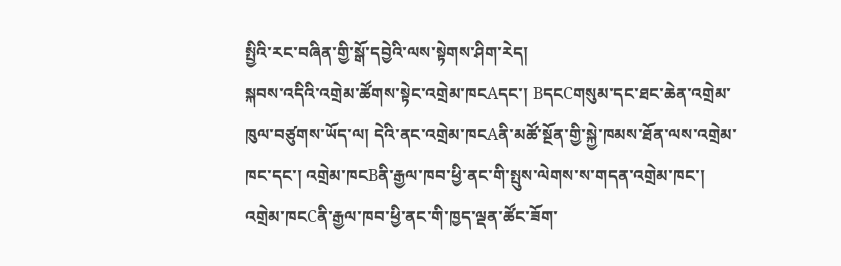སྤྱིའི་རང་བཞིན་གྱི་སྒོ་དབྱེའི་ལས་སྟེགས་ཤིག་རེད།
སྐབས་འདིའི་འགྲེམ་ཚོགས་སྟེང་འགྲེམ་ཁངAདང་། BདངCགསུམ་དང་ཐང་ཆེན་འགྲེམ་ཁུལ་བཙུགས་ཡོད་ལ། དེའི་ནང་འགྲེམ་ཁངAནི་མཚོ་སྔོན་གྱི་སྐྱེ་ཁམས་ཐོན་ལས་འགྲེམ་ཁང་དང་། འགྲེམ་ཁངBནི་རྒྱལ་ཁབ་ཕྱི་ནང་གི་སྤུས་ལེགས་ས་གདན་འགྲེམ་ཁང་། འགྲེམ་ཁངCནི་རྒྱལ་ཁབ་ཕྱི་ནང་གི་ཁྱད་ལྡན་ཚོང་ཟོག་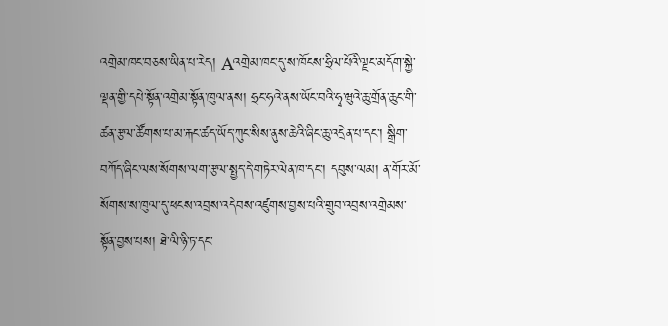འགྲེམ་ཁང་བཅས་ཡིན་པ་རེད། Aའགྲེམ་ཁང་དུ་ས་ཁོངས་ཧྲིལ་པོའི་ལྗང་མདོག་སྐྱེ་ལྡན་གྱི་དཔེ་སྟོན་འགྲེམ་སྟོན་ཁུལ་ནས། ཧྲང་ཧའེ་ནས་ཡོང་བའི་ཧྭ་ཝུའེ་ཆུ་གྲོན་ཆུང་གི་ཚན་རྩལ་ཚོགས་པ་མ་རྐང་ཚད་ཡོད་ཀུང་སིས་ནུས་ཆེའི་ཞིང་ཆུ་འདྲེན་པ་དང་། སྒྲིག་བཀོད་ཞིང་ལས་སོགས་ལག་རྩལ་སྤྱད་དེ་གཏེར་ལེན་ཁ་དང་། དབུས་ལམ། ན་གོར་མོ་སོགས་ས་ཁུལ་དུ་ཕངས་འབྲས་འདེབས་འཛུགས་བྱས་པའི་གྲུབ་འབྲས་འགྲེམས་སྟོན་བྱས་པས། ཐེ་ལི་ཉི་ཏ་དང་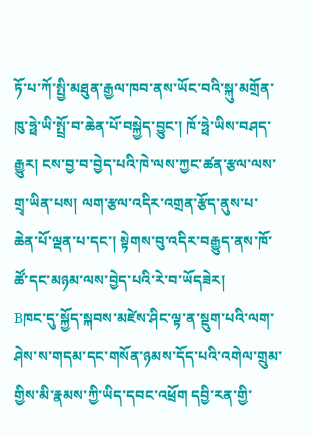ཏོ་པ་ཀོ་སྤྱི་མཐུན་རྒྱལ་ཁབ་ནས་ཡོང་བའི་སྐུ་མགྲོན་ཁུ་ཧྥེ་ཡི་སྤྲོ་བ་ཆེན་པོ་བསྐྱེད་བྱུང་། ཁོ་ཧྥེ་ཡིས་བཤད་རྒྱུར། ངས་བྱ་བ་བྱེད་པའི་ཁེ་ལས་ཀྱང་ཚན་རྩལ་ལས་གྲྭ་ཡིན་པས། ལག་རྩལ་འདིར་འགྲན་རྩོད་ནུས་པ་ཆེན་པོ་ལྡན་པ་དང་། སྟེགས་བུ་འདིར་བརྒྱུད་ནས་ཁོ་ཚོ་དང་མཉམ་ལས་བྱེད་པའི་རེ་བ་ཡོདཟེར།
Bཁང་དུ་སྐྱོད་སྐབས་མཛེས་ཤིང་ལྟ་ན་སྡུག་པའི་ལག་ཤེས་ས་གདམ་དང་གསོན་ཉམས་དོད་པའི་འགེལ་གྲུམ་གྱིས་མི་རྣམས་ཀྱི་ཡིད་དབང་འཕྲོག དབྱི་རན་གྱི་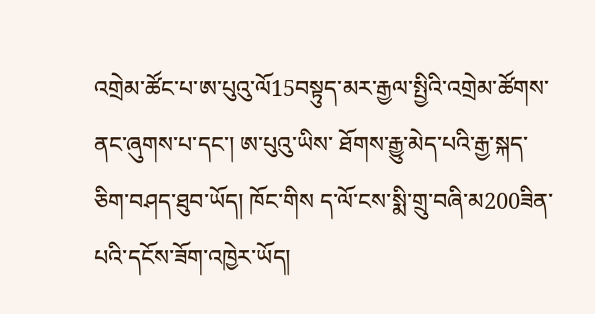འགྲེམ་ཚོང་པ་ཨ་པུའུ་ལོ15བསྟུད་མར་རྒྱལ་སྤྱིའི་འགྲེམ་ཚོགས་ནང་ཞུགས་པ་དང་། ཨ་པུའུ་ཡིས་ ཐོགས་རྒྱུ་མེད་པའི་རྒྱ་སྐད་ཅིག་བཤད་ཐུབ་ཡོད། ཁོང་གིས ད་ལོ་ངས་སྨི་གྲུ་བཞི་མ200ཟིན་པའི་དངོས་ཟོག་འཁྱེར་ཡོད།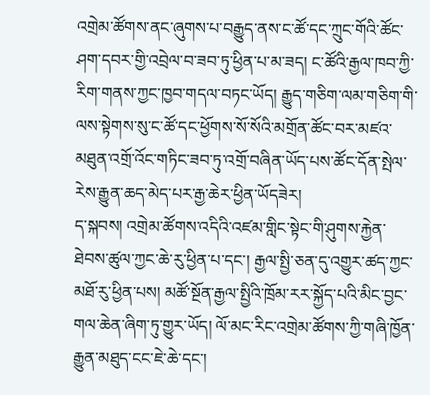འགྲེམ་ཚོགས་ནང་ཞུགས་པ་བརྒྱུད་ནས་ང་ཚོ་དང་ཀྲུང་གོའི་ཚོང་ཤག་དབར་གྱི་འབྲེལ་བ་ཟབ་ཏུ་ཕྱིན་པ་མ་ཟད། ང་ཚོའི་རྒྱལ་ཁབ་ཀྱི་རིག་གནས་ཀྱང་ཁྱབ་གདལ་བཏང་ཡོད། རྒྱུད་གཅིག་ལམ་གཅིག་གི་ལས་སྟེགས་སུ་ང་ཚོ་དང་ཕྱོགས་སོ་སོའི་མགྲོན་ཚོང་བར་མཛའ་མཐུན་འགྲོ་འོང་གཏིང་ཟབ་ཏུ་འགྲོ་བཞིན་ཡོད་པས་ཚོང་དོན་སྤེལ་རེས་རྒྱུན་ཆད་མེད་པར་རྒྱ་ཆེར་ཕྱིན་ཡོདཟེར།
ད་སྐབས། འགྲེམ་ཚོགས་འདིའི་འཛམ་གླིང་སྟེང་གི་ཤུགས་རྐྱེན་ཐེབས་ཚུལ་ཀྱང་ཆེ་རུ་ཕྱིན་པ་དང་། རྒྱལ་སྤྱི་ཅན་དུ་འགྱུར་ཚད་ཀྱང་མཐོ་རུ་ཕྱིན་པས། མཚོ་སྔོན་རྒྱལ་སྤྱིའི་ཁྲོམ་རར་སྐྱོད་པའི་མིང་བྱང་གལ་ཆེན་ཞིག་ཏུ་གྱུར་ཡོད། ལོ་མང་རིང་འགྲེམ་ཚོགས་ཀྱི་གཞི་ཁྱོན་རྒྱུན་མཐུད་ངང་ཇེ་ཆེ་དང་།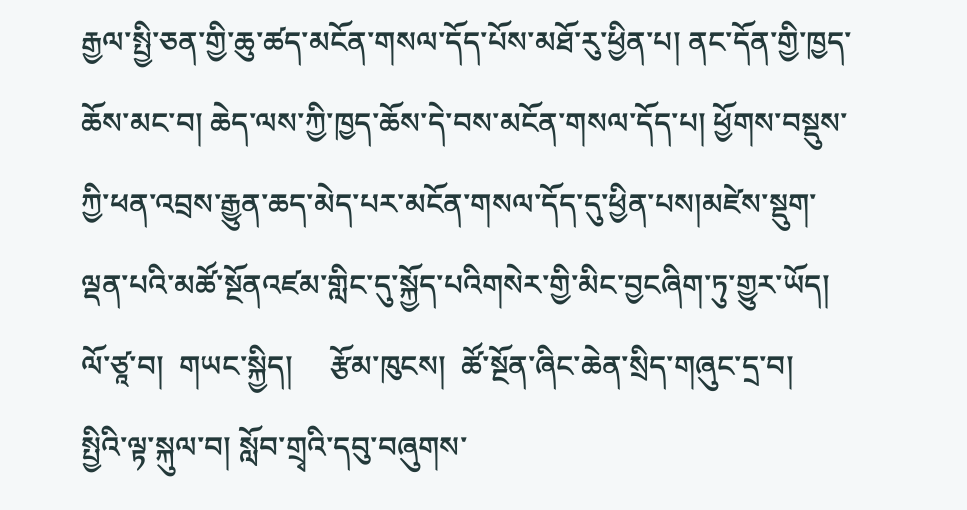རྒྱལ་སྤྱི་ཅན་གྱི་ཆུ་ཚད་མངོན་གསལ་དོད་པོས་མཐོ་རུ་ཕྱིན་པ། ནང་དོན་གྱི་ཁྱད་ཆོས་མང་བ། ཆེད་ལས་ཀྱི་ཁྱད་ཆོས་དེ་བས་མངོན་གསལ་དོད་པ། ཕྱོགས་བསྡུས་ཀྱི་ཕན་འབྲས་རྒྱུན་ཆད་མེད་པར་མངོན་གསལ་དོད་དུ་ཕྱིན་པས།མཛེས་སྡུག་ལྡན་པའི་མཚོ་སྔོནའཛམ་གླིང་དུ་སྐྱོད་པའིགསེར་གྱི་མིང་བྱངཞིག་ཏུ་གྱུར་ཡོད།
ལོ་ཙཱ་བ།  གཡང་སྐྱིད།     རྩོམ་ཁུངས།  ཚོ་སྔོན་ཞིང་ཆེན་སྲིད་གཞུང་དྲ་བ།
སྤྱིའི་ལྟ་སྐུལ་བ། སློབ་གྲྭའི་དབུ་བཞུགས་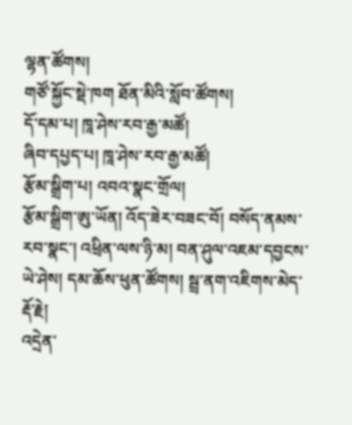ལྷན་ཚོགས།
གཙོ་སྐྱོང་སྡེ་ཁག ཐོན་མིའི་སློབ་ཚོགས།
དོ་དམ་པ། ཁཱ་ཤེས་རབ་རྒྱ་མཚོ།
ཞིབ་དཔྱད་པ། ཁཱ་ཤེས་རབ་རྒྱ་མཚོ།
རྩོམ་སྒྲིག་པ། འབའ་སྣང་གྲོལ།
རྩོམ་སྒྲིག་ཨུ་ཡོན། འོད་ཟེར་བཟང་བོ། བསོད་ནམས་རབ་སྣང་། འཕྲིན་ལས་ཉི་མ། བན་ཤུལ་འཇམ་དབྱངས་ཡེ་ཤེས། དམ་ཆོས་ཕུན་ཚོགས། སྦྲ་ནག་འཇིགས་མེད་རྡོ་རྗེ།
འདྲེན་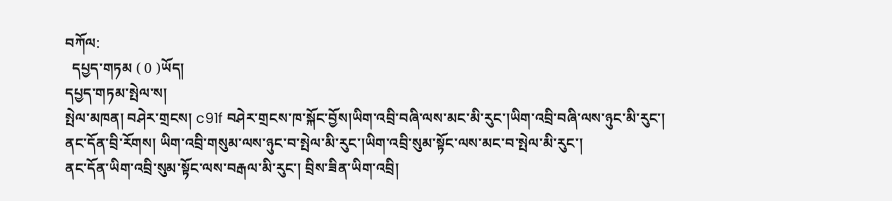བཀོལ:
  དཔྱད་གཏམ ( 0 )ཡོད།
དཔྱད་གཏམ་སྤེལ་ས།
སྤེལ་མཁན། བཤེར་གྲངས། c91f བཤེར་གྲངས་ཁ་སྐོང་བྱོས།ཡིག་འབྲི་བཞི་ལས་མང་མི་རུང་།ཡིག་འབྲི་བཞི་ལས་ཉུང་མི་རུང་།
ནང་དོན་བྲི་རོགས། ཡིག་འབྲི་གསུམ་ལས་ཉུང་བ་སྤེལ་མི་རུང་།ཡིག་འབྲི་སུམ་སྟོང་ལས་མང་བ་སྤེལ་མི་རུང་།
ནང་དོན་ཡིག་འབྲི་སུམ་སྟོང་ལས་བརྒལ་མི་རུང་། བྲིས་ཟིན་ཡིག་འབྲི།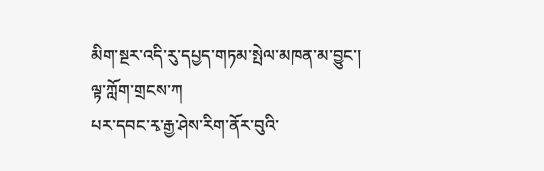མིག་སྔར་འདི་རུ་དཔྱད་གཏམ་སྤེལ་མཁན་མ་བྱུང་།
ལྟ་ཀློག་གྲངས་ཀ
པར་དབང་རྭ་རྒྱ་ཤེས་རིག་ནོར་བུའི་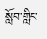སློབ་གླིང་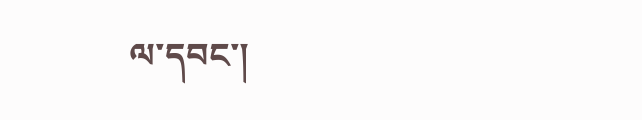ལ་དབང་།